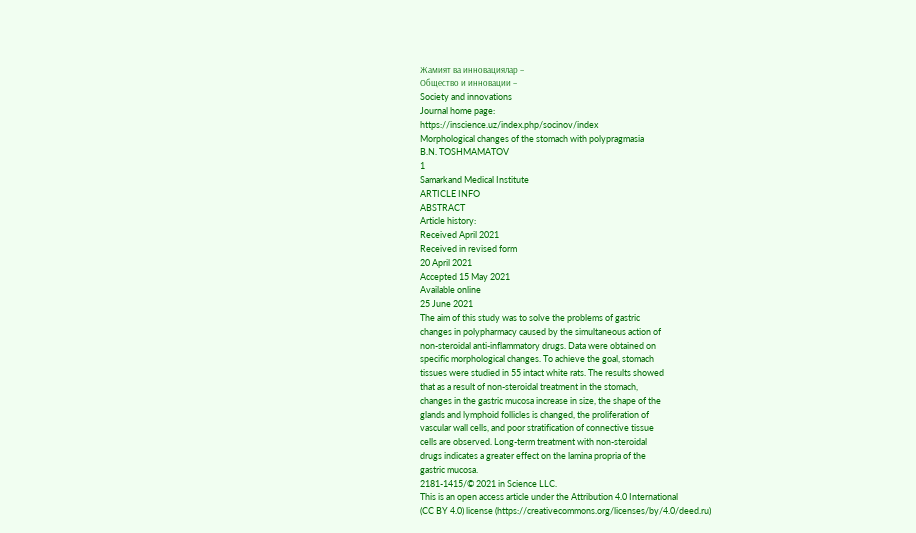Жамият ва инновациялар –
Общество и инновации –
Society and innovations
Journal home page:
https://inscience.uz/index.php/socinov/index
Morphological changes of the stomach with polypragmasia
B.N. TOSHMAMATOV
1
Samarkand Medical Institute
ARTICLE INFO
ABSTRACT
Article history:
Received April 2021
Received in revised form
20 April 2021
Accepted 15 May 2021
Available online
25 June 2021
The aim of this study was to solve the problems of gastric
changes in polypharmacy caused by the simultaneous action of
non-steroidal anti-inflammatory drugs. Data were obtained on
specific morphological changes. To achieve the goal, stomach
tissues were studied in 55 intact white rats. The results showed
that as a result of non-steroidal treatment in the stomach,
changes in the gastric mucosa increase in size, the shape of the
glands and lymphoid follicles is changed, the proliferation of
vascular wall cells, and poor stratification of connective tissue
cells are observed. Long-term treatment with non-steroidal
drugs indicates a greater effect on the lamina propria of the
gastric mucosa.
2181-1415/© 2021 in Science LLC.
This is an open access article under the Attribution 4.0 International
(CC BY 4.0) license (https://creativecommons.org/licenses/by/4.0/deed.ru)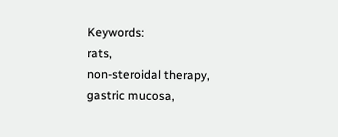Keywords:
rats,
non-steroidal therapy,
gastric mucosa,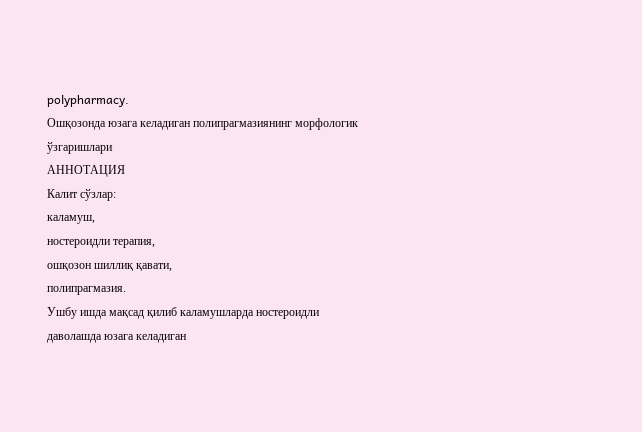polypharmacy.
Ошқозонда юзага келадиган полипрагмазиянинг морфологик
ўзгаришлари
АННОТАЦИЯ
Калит сўзлар:
каламуш,
ностероидли терапия,
ошқозон шиллиқ қавати,
полипрагмазия.
Ушбу ишда мақсад қилиб каламушларда ностероидли
даволашда юзага келадиган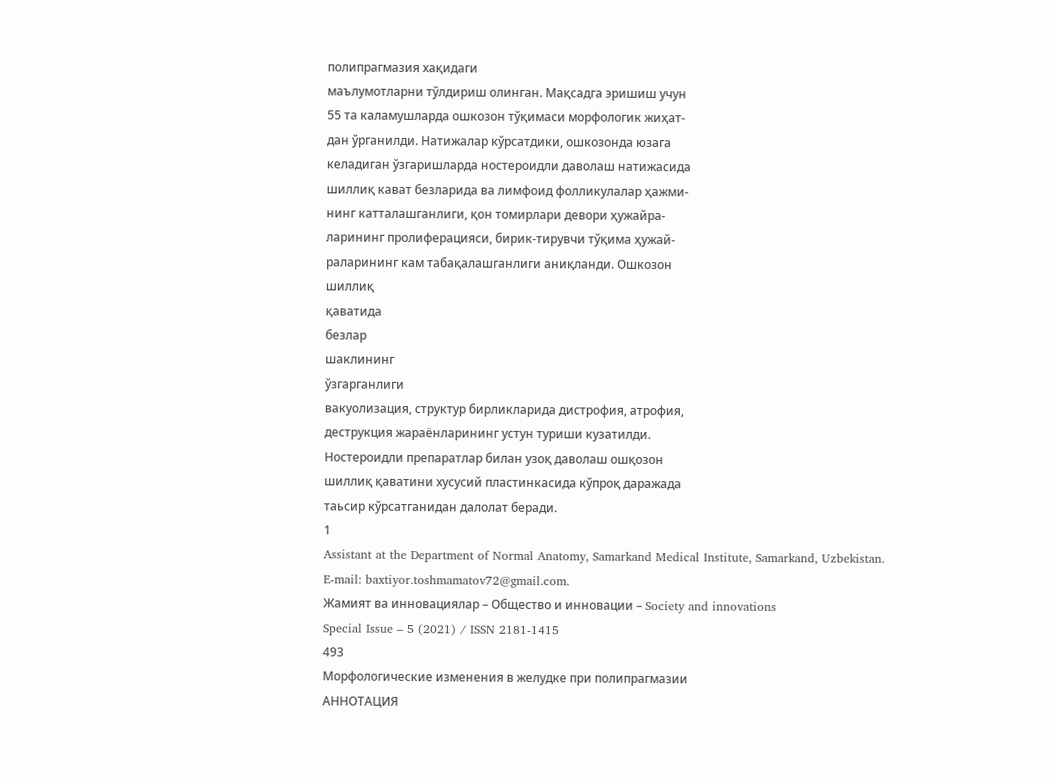полипрагмазия хақидаги
маълумотларни тўлдириш олинган. Мақсадга эришиш учун
55 та каламушларда ошкозон тўқимаси морфологик жиҳат-
дан ўрганилди. Натижалар кўрсатдики, ошкозонда юзага
келадиган ўзгаришларда ностероидли даволаш натижасида
шиллиқ кават безларида ва лимфоид фолликулалар ҳажми-
нинг катталашганлиги, қон томирлари девори ҳужайра-
ларининг пролиферацияси, бирик-тирувчи тўқима ҳужай-
раларининг кам табақалашганлиги аниқланди. Ошкозон
шиллиқ
қаватида
безлар
шаклининг
ўзгарганлиги
вакуолизация, структур бирликларида дистрофия, атрофия,
деструкция жараёнларининг устун туриши кузатилди.
Ностероидли препаратлар билан узоқ даволаш ошқозон
шиллиқ қаватини хусусий пластинкасида кўпроқ даражада
таьсир кўрсатганидан далолат беради.
1
Assistant at the Department of Normal Anatomy, Samarkand Medical Institute, Samarkand, Uzbekistan.
E-mail: baxtiyor.toshmamatov72@gmail.com.
Жамият ва инновациялар – Общество и инновации – Society and innovations
Special Issue – 5 (2021) / ISSN 2181-1415
493
Морфологические изменения в желудке при полипрагмазии
АННОТАЦИЯ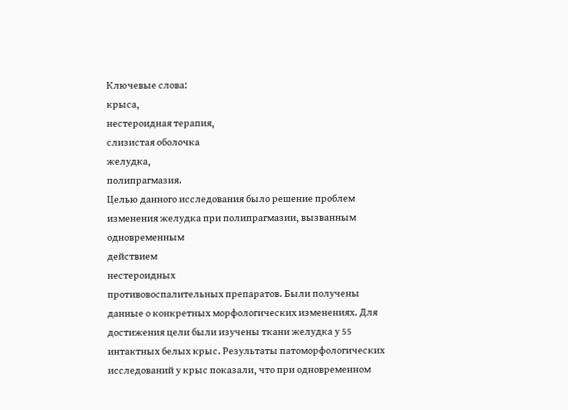Ключевые слова:
крыса,
нестероидная терапия,
слизистая оболочка
желудка,
полипрагмазия.
Целью данного исследования было решение проблем
изменения желудка при полипрагмазии, вызванным
одновременным
действием
нестероидных
противовоспалительных препаратов. Были получены
данные о конкретных морфологических изменениях. Для
достижения цели были изучены ткани желудка у 55
интактных белых крыс. Результаты патоморфологических
исследований у крыс показали, что при одновременном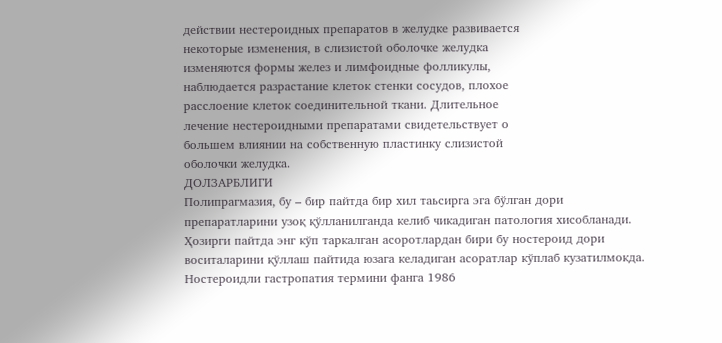действии нестероидных препаратов в желудке развивается
некоторые изменения, в слизистой оболочке желудка
изменяются формы желез и лимфоидные фолликулы,
наблюдается разрастание клеток стенки сосудов, плохое
расслоение клеток соединительной ткани. Длительное
лечение нестероидными препаратами свидетельствует о
большем влиянии на собственную пластинку слизистой
оболочки желудка.
ДОЛЗАРБЛИГИ
Полипрагмазия, бу – бир пайтда бир хил таьсирга эга бўлган дори
препаратларини узоқ қўлланилганда келиб чикадиган патология хисобланади.
Ҳозирги пайтда энг кўп таркалган асоротлардан бири бу ностероид дори
воситаларини қўллаш пайтида юзага келадиган асоратлар кўплаб кузатилмокда.
Ностероидли гастропатия термини фанга 1986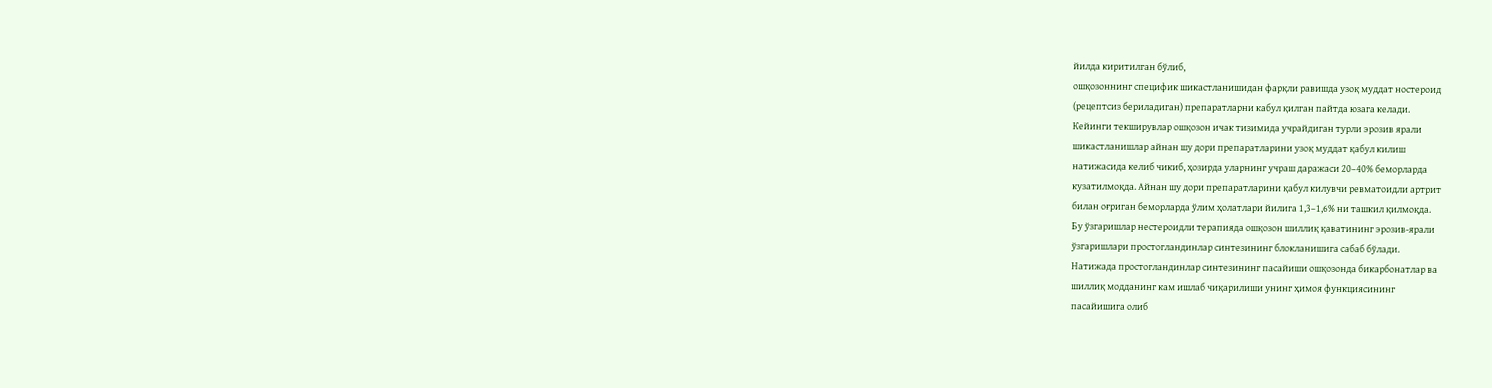йилда киритилган бўлиб,
ошқозоннинг специфик шикастланишидан фарқли равишда узоқ муддат ностероид
(рецептсиз бериладиган) препаратларни кабул қилган пайтда юзага келади.
Кейинги текширувлар ошқозон ичак тизимида учрайдиган турли эрозив ярали
шикастланишлар айнан шу дори препаратларини узоқ муддат қабул килиш
натижасида келиб чикиб, ҳозирда уларнинг учраш даражаси 20–40% беморларда
кузатилмоқда. Айнан шу дори препаратларини қабул килувчи ревматоидли артрит
билан оғриган беморларда ўлим ҳолатлари йилига 1,3–1,6% ни ташкил қилмоқда.
Бу ўзгаришлар нестероидли терапияда ошқозон шиллиқ қаватининг эрозив-ярали
ўзгаришлари простогландинлар синтезининг блокланишига сабаб бўлади.
Натижада простогландинлар синтезининг пасайиши ошқозонда бикарбонатлар ва
шиллиқ модданинг кам ишлаб чиқарилиши унинг ҳимоя функциясининг
пасайишига олиб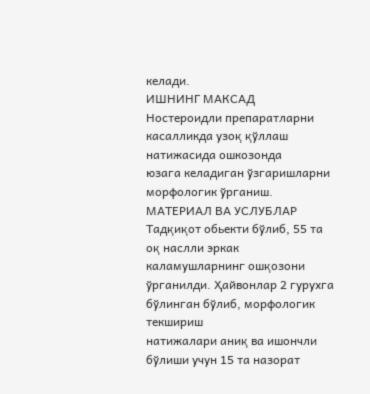келади.
ИШНИНГ МАКСАД
Ностероидли препаратларни касалликда узоқ қўллаш натижасида ошкозонда
юзага келадиган ўзгаришларни морфологик ўрганиш.
МАТЕРИАЛ ВА УСЛУБЛАР
Тадқиқот обьекти бўлиб, 55 та оқ наслли эркак каламушларнинг ошқозони
ўрганилди. Ҳайвонлар 2 гурухга бўлинган бўлиб, морфологик текшириш
натижалари аниқ ва ишончли бўлиши учун 15 та назорат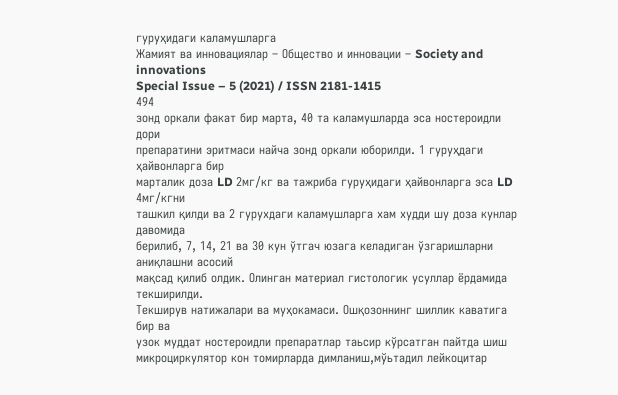гуруҳидаги каламушларга
Жамият ва инновациялар – Общество и инновации – Society and innovations
Special Issue – 5 (2021) / ISSN 2181-1415
494
зонд оркали факат бир марта, 40 та каламушларда эса ностероидли дори
препаратини эритмаси найча зонд оркали юборилди. 1 гуруҳдаги ҳайвонларга бир
марталик доза LD 2мг/кг ва тажриба гуруҳидаги ҳайвонларга эса LD 4мг/кгни
ташкил қилди ва 2 гурухдаги каламушларга хам худди шу доза кунлар давомида
берилиб, 7, 14, 21 ва 30 кун ўтгач юзага келадиган ўзгаришларни аниқлашни асосий
мақсад қилиб олдик. Олинган материал гистологик усуллар ёрдамида текширилди.
Текширув натижалари ва муҳокамаси. Ошқозоннинг шиллик каватига бир ва
узок муддат ностероидли препаратлар таьсир кўрсатган пайтда шиш
микроциркулятор кон томирларда димланиш,мўьтадил лейкоцитар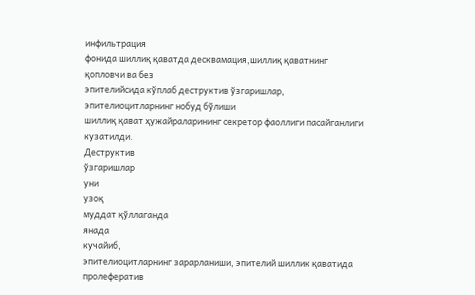инфильтрация
фонида шиллиқ қаватда десквамация,шиллиқ қаватнинг қопловчи ва без
эпителийсида кўплаб деструктив ўзгаришлар, эпителиоцитларнинг нобуд бўлиши
шиллиқ қават ҳужайраларининг секретор фаоллиги пасайганлиги кузатилди.
Деструктив
ўзгаришлар
уни
узоқ
муддат қўллаганда
янада
кучайиб,
эпителиоцитларнинг зарарланиши, эпителий шиллик қаватида пролефератив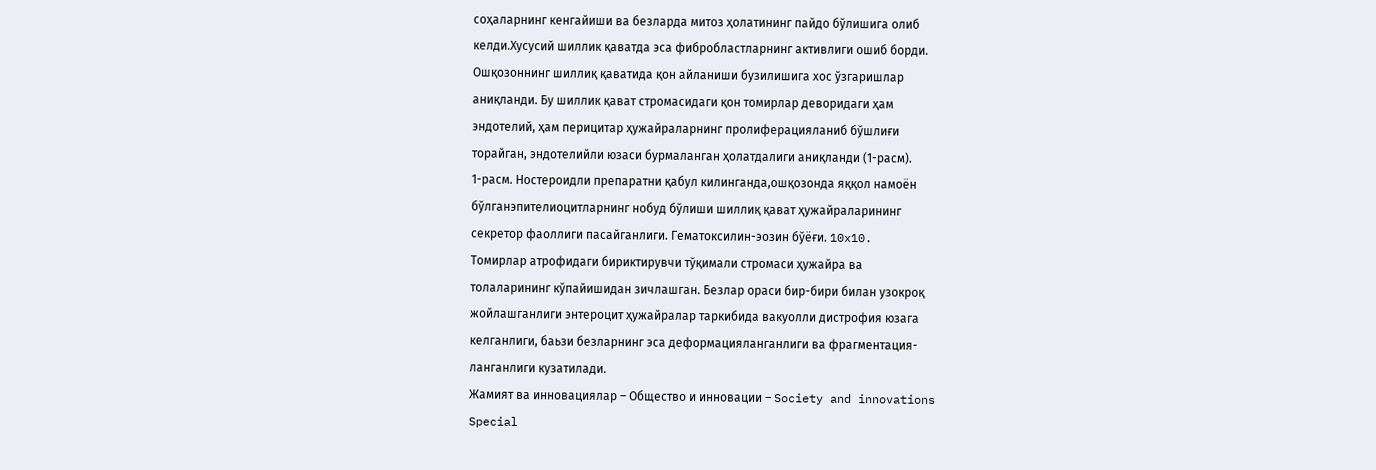соҳаларнинг кенгайиши ва безларда митоз ҳолатининг пайдо бўлишига олиб
келди.Хусусий шиллик қаватда эса фибробластларнинг активлиги ошиб борди.
Ошқозоннинг шиллиқ қаватида қон айланиши бузилишига хос ўзгаришлар
аниқланди. Бу шиллик қават стромасидаги қон томирлар деворидаги ҳам
эндотелий, ҳам перицитар ҳужайраларнинг пролиферацияланиб бўшлиғи
торайган, эндотелийли юзаси бурмаланган ҳолатдалиги аниқланди (1-расм).
1-расм. Ностероидли препаратни қабул килинганда,ошқозонда яққол намоён
бўлганэпителиоцитларнинг нобуд бўлиши шиллиқ қават ҳужайраларининг
секретор фаоллиги пасайганлиги. Гематоксилин-эозин бўёғи. 10x10.
Томирлар атрофидаги бириктирувчи тўқимали стромаси ҳужайра ва
толаларининг кўпайишидан зичлашган. Безлар ораси бир-бири билан узокроқ
жойлашганлиги энтероцит ҳужайралар таркибида вакуолли дистрофия юзага
келганлиги, баьзи безларнинг эса деформацияланганлиги ва фрагментация-
ланганлиги кузатилади.
Жамият ва инновациялар – Общество и инновации – Society and innovations
Special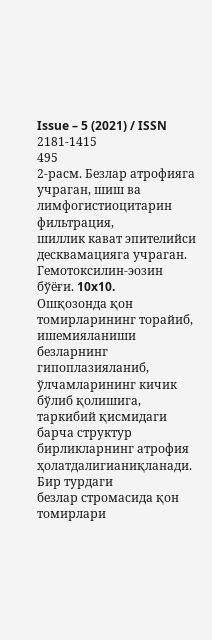Issue – 5 (2021) / ISSN 2181-1415
495
2-расм. Безлар атрофияга учраган, шиш ва лимфогистиоцитарин фильтрация,
шиллик кават эпителийси десквамацияга учраган.
Гемотоксилин-эозин бўёғи. 10x10.
Ошқозонда қон томирларининг торайиб, ишемияланиши безларнинг
гипоплазияланиб, ўлчамларининг кичик бўлиб қолишига, таркибий қисмидаги
барча структур бирликларнинг атрофия ҳолатдалигианиқланади. Бир турдаги
безлар стромасида қон томирлари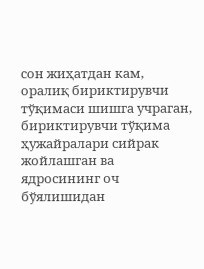сон жиҳатдан кам, оралиқ бириктирувчи
тўқимаси шишга учраган, бириктирувчи тўқима ҳужайралари сийрак жойлашган ва
ядросининг оч бўялишидан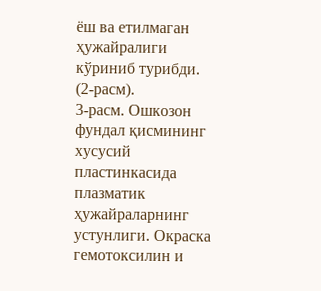ёш ва етилмаган ҳужайралиги кўриниб турибди.
(2-расм).
3-расм. Ошкозон фундал қисмининг хусусий пластинкасида плазматик
ҳужайраларнинг устунлиги. Окраска гемотоксилин и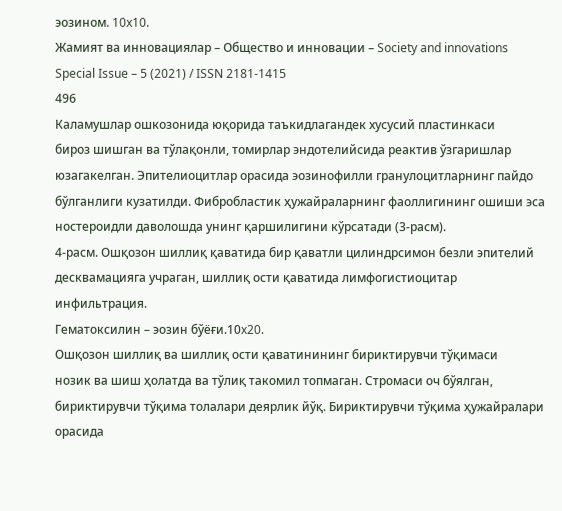эозином. 10x10.
Жамият ва инновациялар – Общество и инновации – Society and innovations
Special Issue – 5 (2021) / ISSN 2181-1415
496
Каламушлар ошкозонида юқорида таъкидлагандек хусусий пластинкаси
бироз шишган ва тўлақонли, томирлар эндотелийсида реактив ўзгаришлар
юзагакелган. Эпителиоцитлар орасида эозинофилли гранулоцитларнинг пайдо
бўлганлиги кузатилди. Фибробластик ҳужайраларнинг фаоллигининг ошиши эса
ностероидли даволошда унинг қаршилигини кўрсатади (3-расм).
4-расм. Ошқозон шиллиқ қаватида бир қаватли цилиндрсимон безли эпителий
десквамацияга учраган, шиллиқ ости қаватида лимфогистиоцитар инфильтрация.
Гематоксилин – эозин бўёғи.10x20.
Ошқозон шиллиқ ва шиллиқ ости қаватинининг бириктирувчи тўқимаси
нозик ва шиш ҳолатда ва тўлиқ такомил топмаган. Стромаси оч бўялган,
бириктирувчи тўқима толалари деярлик йўқ. Бириктирувчи тўқима ҳужайралари
орасида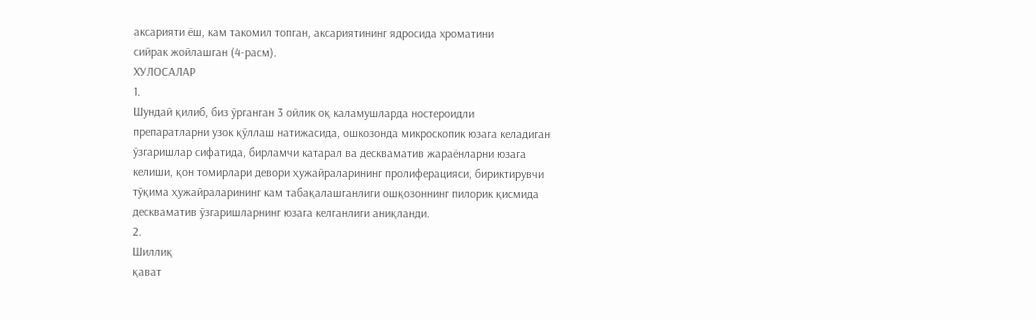аксарияти ёш, кам такомил топган, аксариятининг ядросида хроматини
сийрак жойлашган (4-расм).
ХУЛОСАЛАР
1.
Шундай қилиб, биз ўрганган 3 ойлик оқ каламушларда ностероидли
препаратларни узок қўллаш натижасида, ошкозонда микроскопик юзага келадиган
ўзгаришлар сифатида, бирламчи катарал ва дескваматив жараёнларни юзага
келиши, қон томирлари девори ҳужайраларининг пролиферацияси, бириктирувчи
тўқима ҳужайраларининг кам табақалашганлиги ошқозоннинг пилорик қисмида
дескваматив ўзгаришларнинг юзага келганлиги аниқланди.
2.
Шиллиқ
қават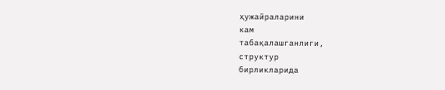ҳужайраларини
кам
табақалашганлиги,
структур
бирликларида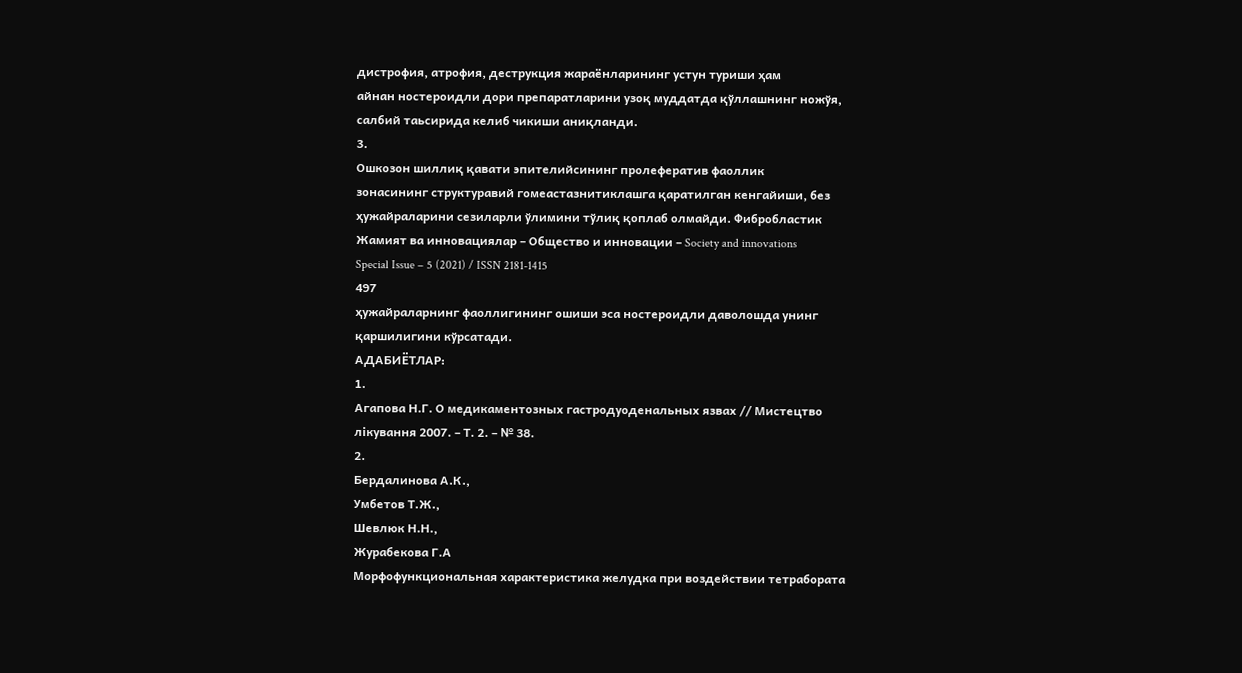дистрофия, атрофия, деструкция жараёнларининг устун туриши ҳам
айнан ностероидли дори препаратларини узоқ муддатда қўллашнинг ножўя,
салбий таьсирида келиб чикиши аниқланди.
3.
Ошкозон шиллиқ қавати эпителийсининг пролефератив фаоллик
зонасининг структуравий гомеастазнитиклашга қаратилган кенгайиши, без
ҳужайраларини сезиларли ўлимини тўлиқ қоплаб олмайди. Фибробластик
Жамият ва инновациялар – Общество и инновации – Society and innovations
Special Issue – 5 (2021) / ISSN 2181-1415
497
ҳужайраларнинг фаоллигининг ошиши эса ностероидли даволошда унинг
қаршилигини кўрсатади.
АДАБИЁТЛАР:
1.
Агапова Н.Г. О медикаментозных гастродуоденальных язвах // Мистецтво
лiкування 2007. – Т. 2. – № 38.
2.
Бердалинова А.К.,
Умбетов Т.Ж.,
Шевлюк Н.Н.,
Журабекова Г.А
Морфофункциональная характеристика желудка при воздействии тетрабората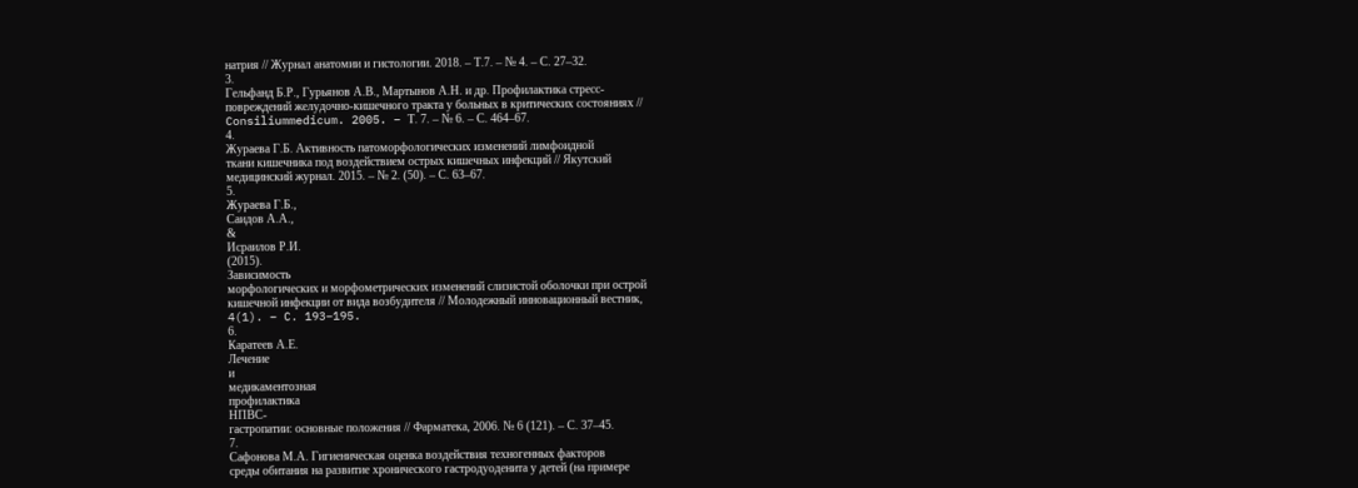натрия // Журнал анатомии и гистологии. 2018. – Т.7. – № 4. – С. 27–32.
3.
Гельфанд Б.Р., Гурьянов А.В., Мартынов А.Н. и др. Профилактика стресс-
повреждений желудочно-кишечного тракта у больных в критических состояниях //
Consiliummedicum. 2005. – Т. 7. – № 6. – С. 464–67.
4.
Жураева Г.Б. Активность патоморфологических изменений лимфоидной
ткани кишечника под воздействием острых кишечных инфекций // Якутский
медицинский журнал. 2015. – № 2. (50). – С. 63–67.
5.
Жураева Г.Б.,
Саидов А.А.,
&
Исраилов Р.И.
(2015).
Зависимость
морфологических и морфометрических изменений слизистой оболочки при острой
кишечной инфекции от вида возбудителя // Молодежный инновационный вестник,
4(1). – C. 193–195.
6.
Каратеев А.Е.
Лечение
и
медикаментозная
профилактика
НПВС-
гастропатии: основные положения // Фарматека, 2006. № 6 (121). – С. 37–45.
7.
Сафонова М.А. Гигиеническая оценка воздействия техногенных факторов
среды обитания на развитие хронического гастродуоденита у детей (на примере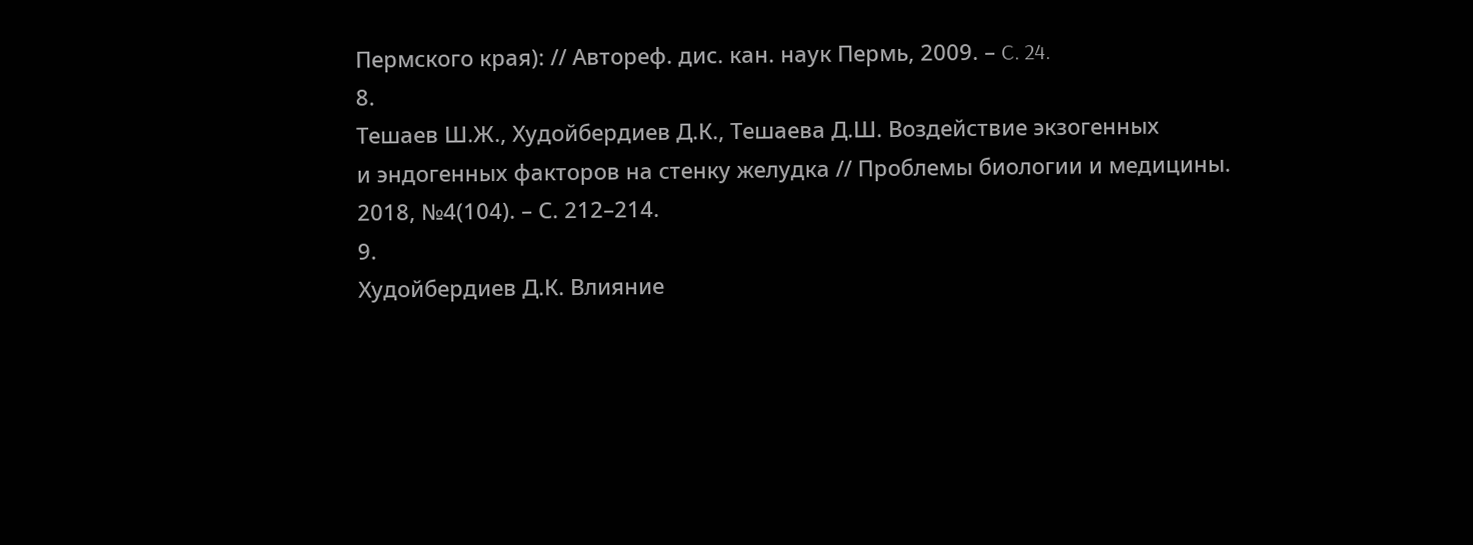Пермского края): // Автореф. дис. кан. наук Пермь, 2009. – C. 24.
8.
Тешаев Ш.Ж., Худойбердиев Д.К., Тешаева Д.Ш. Воздействие экзогенных
и эндогенных факторов на стенку желудка // Проблемы биологии и медицины.
2018, №4(104). – С. 212–214.
9.
Худойбердиев Д.К. Влияние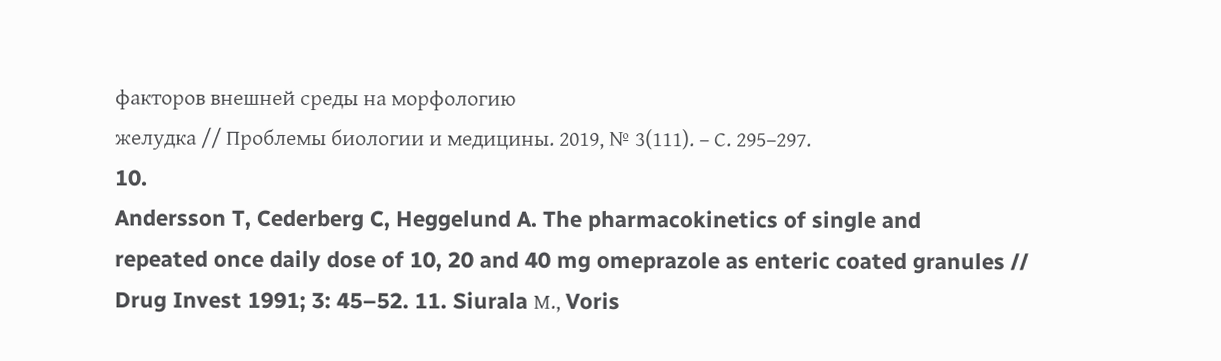факторов внешней среды на морфологию
желудка // Проблемы биологии и медицины. 2019, № 3(111). – С. 295–297.
10.
Andersson T, Cederberg C, Heggelund A. The pharmacokinetics of single and
repeated once daily dose of 10, 20 and 40 mg omeprazole as enteric coated granules //
Drug Invest 1991; 3: 45–52. 11. Siurala М., Voris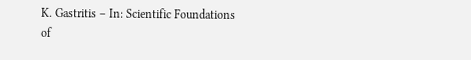K. Gastritis – In: Scientific Foundations of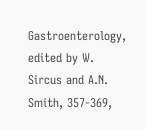Gastroenterology, edited by W. Sircus and A.N. Smith, 357-369,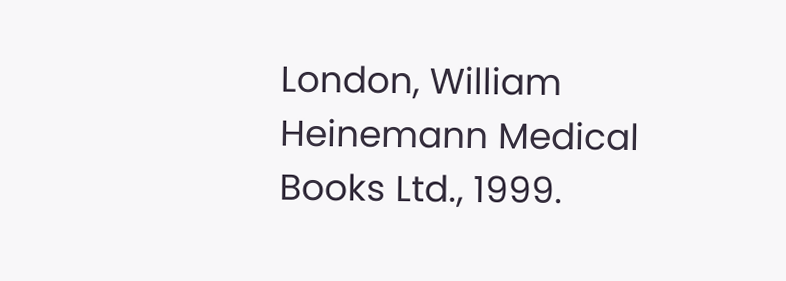London, William
Heinemann Medical Books Ltd., 1999.